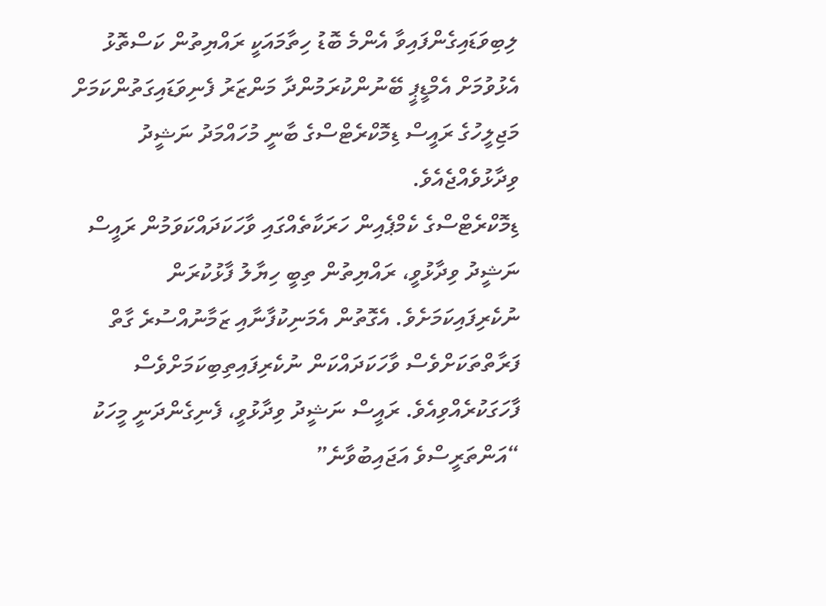ލިބިވަޑައިގެންފައިވާ އެންމެ ބޮޑު ހިތާމައަކީ ރައްޔިތުން ކަސްތޮޅު އެޅުވުމަށް އެމްޑީޕީ ބޭނުންކުރަމުންދާ މަންޒަރު ފެނިވަޑައިގަތުންކަމަށް މަޖިލީހުގެ ރައީސް ޑިމޮކްރެޓްސްގެ ބާނީ މުހައްމަދު ނަޝީދު ވިދާޅުވެއްޖެއެވެ.
ޑިމޮކްރެޓްސްގެ ކެމްޕެއިން ހަރަކާތެއްގައި ވާހަކަދައްކަވަމުން ރައީސް ނަޝީދު ވިދާޅުވީ، ރައްޔިތުން ތިބީ ހިޔާލު ފާޅުކުރަން ނުކެރިފައިކަމަށެވެ. އެގޮތުން އެމަނިކުފާނާއި ޒަމާނުއްސުރެ ގާތް ފަރާތްތަކަށްވެސް ވާހަކަދައްކަން ނުކެރިފައިތިބިކަމަށްވެސް ފާހަގަކުރެއްވިއެވެ. ރައީސް ނަޝީދު ވިދާޅުވީ، ފެނިގެންދަނީ މީހަކު “އަންތަރީސްވެ އަޖައިބުވާނެ”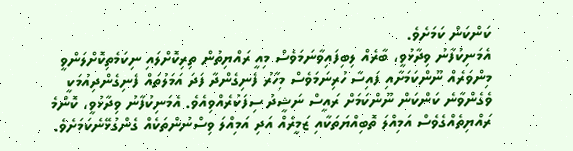ކަންކަން ކަމަށެވެ.
އެމަނިކުފާނު ވިދާޅުވީ، ބާރެއް ލިބިފައިވާނަމަވެސް މިއީ ރައްޔިތުން ތިރިކޮށްލައި ނިކަމެތިކޮށްލަންވީ މިންވަރެއް ނޫންކަމަށާއި ފައިސާ ހުރިނަމަވެސް މިހާރު ފެނިގެންދާ ފަދަ އަމަލުތައް ފެނިގެންދިއުމަކީ ވެގެންވާނެ ކަންކަން ނޫންކަމަށް ރައީސް ނަޝީދު ސިފަކުރެއްވިއެވެ. އެމަނިކުފާނު ވިދާޅުވީ، ކޮންމެ ރައްޔިތެއްގެވެސް އަމިއްލަ ތޮބިއްޔަތަކާއި ޒަމީރެއް އަދި އަމިއްލަ ވިސްނުންތަކެއް ގެންގުޅޭނެކަމަށެވެ.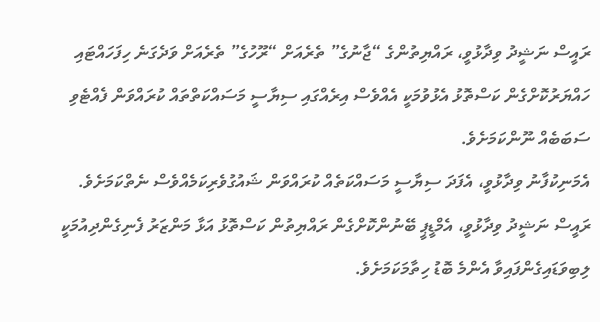ރައީސް ނަޝީދު ވިދާޅުވީ، ރައްޔިތުންގެ “ޖާނުގެ” ތެރެއަށް “ރޫހުގެ” ތެރެއަށް ވަދެގަނެ ހިފަހައްޓައި ހައްޔަރުކޮށްގެން ކަސްތޮޅު އެޅުވުމަކީ އެއްވެސް އިރެއްގައި ސިޔާސީ މަސައްކަތްތައް ކުރައްވަން ފެއްޓެވި ސަބަބެއް ނޫންކަމަށެވެ.
އެމަނިކުފާނު ވިދާޅުވީ، އެފަދަ ސިޔާސީ މަސައްކަތެއް ކުރައްވަން ޝައުގުވެރިކަމެއްވެސް ނެތްކަމަށެވެ. ރައީސް ނަޝީދު ވިދާޅުވީ، އެމްޑީޕީ ބޭނުންކޮށްގެން ރައްޔިތުން ކަސްތޮޅު އަޅާ މަންޒަރު ފެނިގެންދިއުމަކީ ލިބިވަޑައިގެންފައިވާ އެންމެ ބޮޑު ހިތާމަކަމަށެވެ.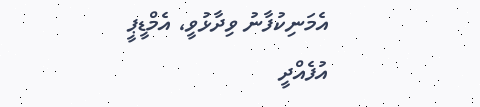އެމަނިކުފާނު ވިދާޅުވީ، އެމްޑީޕީ އުފެއްދީ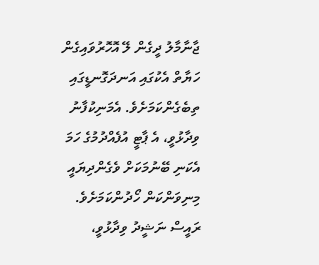ޖާނާމާލު ދީގެން ލޭ އޮހޮރުވައިގެން ހަޔާތް އެކުގައި އަނދަގޮނޑީގައި ތިބެގެންކަމަށެވެ. އެމަނިކުފާނު ވިދާޅުވީ، އެ ޕާޓީ އުފެއްދުމުގެ ހަމަ އެކަނި ބޭނުމަކަށް ވެގެންދިޔައީ މިނިވަންކަން ހޯދުންކަމަށެވެ. ރައީސް ނަޝީދު ވިދާޅުވީ،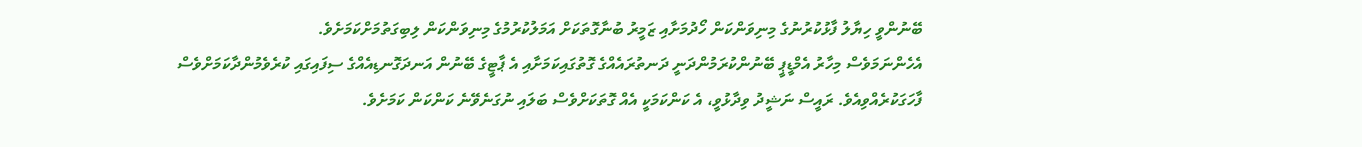ބޭނުންވީ ހިޔާލު ފާޅުކުރުނުގެ މިނިވަންކަން ހޯދުމަށާއި ޒަމީރު ބުނާގޮތަކަށް އަމަލުކުރުމުގެ މިނިވަންކަން ލިބިގަތުމަށްކަމަށެވެ.
އެހެންނަމަވެސް މިހާރު އެމްޑީޕީ ބޭނުންކުރަމުންދަނީ ދަނތުރައެއްގެ ގޮތުގައިކަމަށާއި އެ ޕާޓީގެ ބޭނުން އަނދަގޮނޑިއެއްގެ ސިފައިގައި ކުރެވެމުންދާކަމަށްވެސް ފާހަގަކުރެއްވިއެވެ. ރައީސް ނަޝީދު ވިދާޅުވީ، އެ ކަންކަމަކީ އެއް ގޮތަކަށްވެސް ބަލައި ނުގަނެވޭނެ ކަންކަން ކަމަށެވެ.